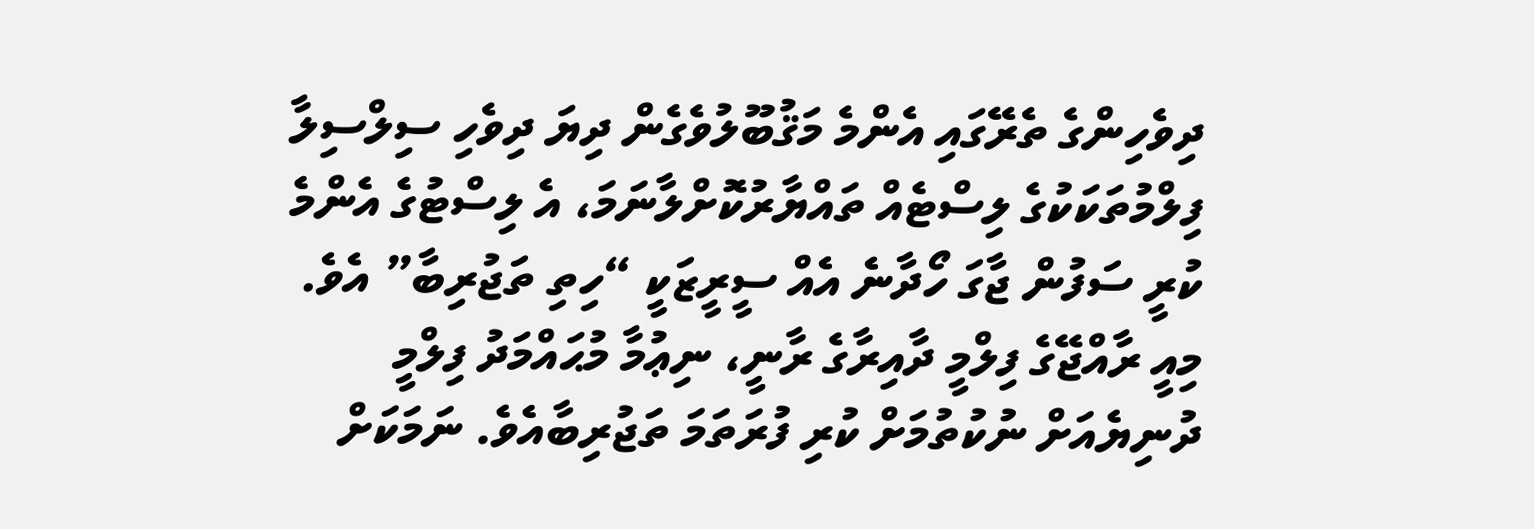ދިވެހިންގެ ތެރޭގައި އެންމެ މަޤުބޫލުވެގެން ދިޔަ ދިވެހި ސިލްސިލާ ފިލްމުތަކަކުގެ ލިސްޓެއް ތައްޔާރުކޮށްލާނަމަ، އެ ލިސްޓުގެ އެންމެ ކުރީ ސަފުން ޖާގަ ހޯދާނެ އެއް ސީރީޒަކީ “ހިތި ތަޖުރިބާ” އެވެ. މިއީ ރާއްޖޭގެ ފިލްމީ ދާއިރާގެ ރާނީ، ނިޢުމާ މުޙައްމަދު ފިލްމީ ދުނިޔެއަށް ނުކުތުމަށް ކުރި ފުރަތަމަ ތަޖުރިބާއެވެ. ނަމަކަށް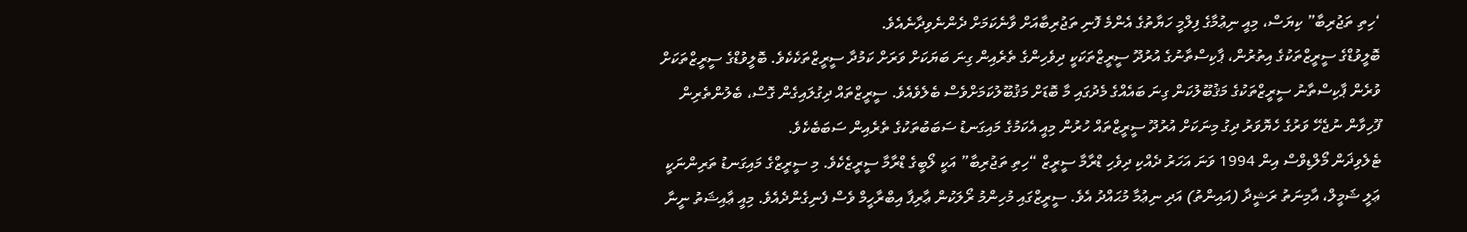‘ހިތި ތަޖުރިބާ” ކިޔަސް، މިއީ ނިޢުމާގެ ފިލްމީ ހަޔާތުގެ އެންމެ ފޮނި ތަޖުރިބާއަށް ވާނެކަމަށް ދެންނެވިދާނެއެވެ.
ބޮލީވުޑްގެ ސީރީޒްތަކުގެ އިތުރުން، ޕާކިސްތާނުގެ އުރުދޫ ސީރީޒްތަކަކީ ދިވެހިންގެ ތެރެއިން ގިނަ ބަޔަކަށް ވަރަށް ކަމުދާ ސީރީޒްތަކެކެވެ. ބޮލީވުޑްގެ ސީރީޒްތަކަށް ވުރެން ޕާކިސްތާނު ސީރީޒްތަކުގެ މަޤުބޫލުކަން ގިނަ ބައެއްގެ މެދުގައި މާ ބޮޑަށް މަޤުބޫލުކަމަށްވެސް ބެލެވެއެވެ. ސީރީޒްތައް ދިގުލައިގެން ގޮސް، ބެލުންތެރިން ފޫހިވާން ނުޖެހޭ ވަރުގެ ހެޔޮވަރު ދިގު މިނަކަށް އުރުދޫ ސީރީޒްތައް ހުރުން މިއީ އެކަމުގެ މައިގަނޑު ސަބަބުތަކުގެ ތެރެއިން ސަބަބެކެވެ.
ޓެލެވިޛަން މޯލްޑިވްސް އިން 1994 ވަނަ އަހަރު ދެއްކި ދިވެހި ޑްރާމާ ސީރީޒް “ހިތި ތަޖުރިބާ” އަކީ ލޯބީގެ ޑްރާމާ ސީރީޒެކެވެ. މި ސީރީޒްގެ މައިގަނޑު ތަރިންނަކީ ޢަލީ ޝަމީލް، އާމިނަތު ރަޝީދާ (އައިންތު) އަދި ނިޢުމާ މުޙައްދު އެވެ. ސީރީޒްގައި މުހިންމު ރޯލަކުން ޢާރިފާ އިބްރާހީމް ވެސް ފެނިގެންދެއެވެ. މިއީ ޢާއިޝަތު ނީނާ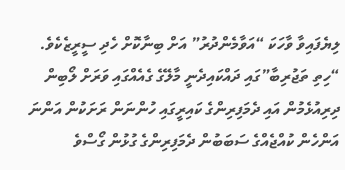ލިޔެފައިވާ ވާހަކަ “އަވާމެންދުރު” އަށް ބިނާކޮށް ހެދި ސީރީޒެކެވެ.
“ހިތި ތަޖުރިބާ”ގައި ދައްކައިދެނީ މާލޭގެ ގެއެއްގައި ވަރަށް ލޯބިން ދިރިއުޅެމުން އައި ދެމަފިރިންގެ ކައިރީގައި ހުންނަން ރަށަކުން އަންނަ އަންހެން ކުއްޖެއްގެ ސަބަބުން ދެމަފިރިންގެ ގުޅުން ގޯސްވެ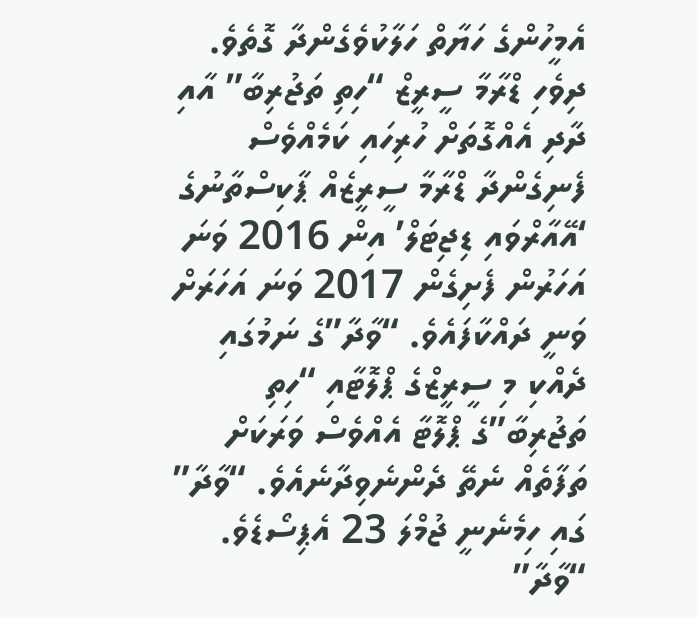އެމީހުންގެ ހަޔާތް ހަލާކުވެގެންދާ ގޮތެވެ.
ދިވެހި ޑްރާމާ ސީރީޒް “ހިތި ތަޖުރިބާ” އާއި ދާދި އެއްގޮތަށް ހުރިހައި ކަމެއްވެސް ފެނިގެންދާ ޑްރާމާ ސީރީޒެއް ޕާކިސްތާނުގެ ‘އޭއާރްވައި ޑިޖިޓަލް’ އިން 2016 ވަނަ އަހަރުން ފެށިގެން 2017 ވަނަ އަހަރަށް ވަނީ ދައްކާފައެވެ. “ވާދާ”ގެ ނަމުގައި ދެއްކި މި ސީރީޒްގެ ޕްލޮޓާއި “ހިތި ތަޖުރިބާ”ގެ ޕްލޮޓާ އެއްވެސް ވަރަކަށް ތަފާތެއް ނެތޭ ދެންނެވިދާނެއެވެ. “ވާދާ” ގައި ހިމެނެނީ ޖުމްލަ 23 އެޕިސޯޑެވެ.
“ވާދާ”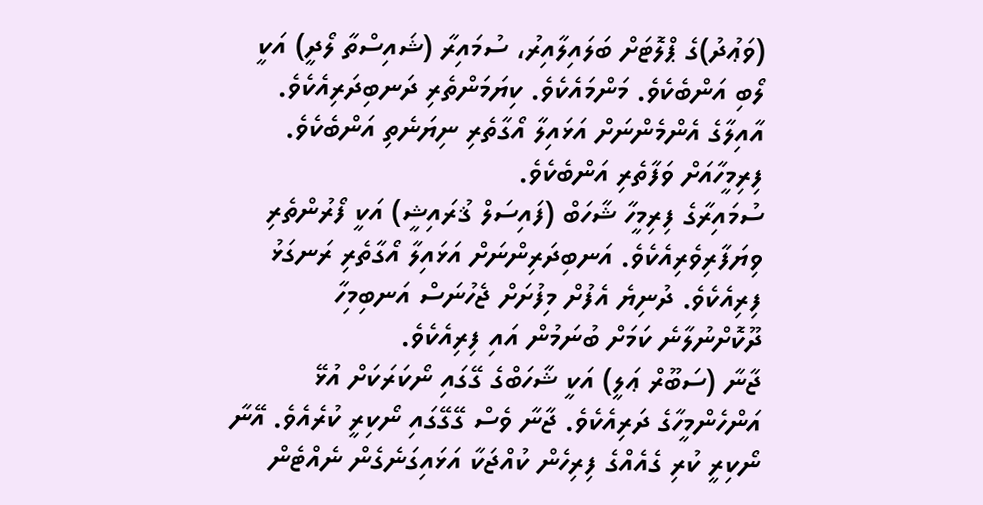(ވަޢުދު)ގެ ޕްލޮޓަށް ބަލައިލާއިރު، ސުމައިރާ (ޝައިސްތާ ލޯދީ) އަކީ ލޯބި އަންބެކެވެ. މަންމައެކެވެ. ކިޔަމަންތެރި ދަނބިދަރިއެކެވެ. އާއިލާގެ އެންމެންނަށް އަޅައިލާ އޯގާތެރި ނިޔަނެތި އަންބެކެވެ. ފިރިމީހާއަށް ވަފާތެރި އަންބެކެވެ.
ސުމައިރާގެ ފިރިމީހާ ޝާހަބް (ފައިސަލް ޤުރައިޝީ) އަކީ ފޯރުންތެރި ވިޔަފާރިވެރިއެކެވެ. އަނބިދަރިންނަށް އަޅައިލާ އޯގާތެރި ރަނގަޅު ފިރިއެކެވެ. ދުނިޔެ އެފުށް މިފުށަށް ޖެހުނަސް އަނބިމިހާ ދޫކޮށްނުލާނެ ކަމަށް ބުނަމުން އައި ފިރިއެކެވެ.
ޖާނާ (ސަބޫރް ޢަލީ) އަކީ ޝާހަބްގެ ގޭގައި ނޯކަރަކަށް އުޅޭ އަންހެންމީހާގެ ދަރިއެކެވެ. ޖާނާ ވެސް ގޭގޭގައި ނޯކިރީ ކުރެއެވެ. އޭނާ ނޯކިރީ ކުރި ގެއެއްގެ ފިރިހެން ކުއްޖަކާ އަޅައިގަނެގެން ނެއްޓެން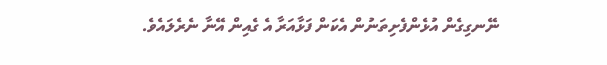ނޭނގިގެން އުޅެންފެށިތަނުން އެކަން ފަޅާއަރާ އެ ގެއިން އޭނާ ނެރެލައެވެ.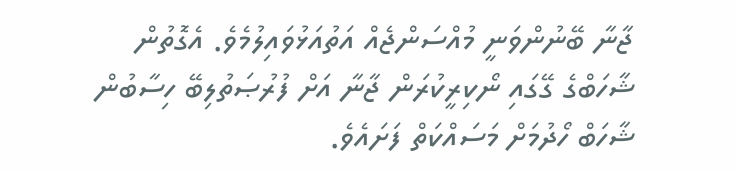ޖާނާ ބޭނުންވަނީ މުއްސަންޖެއް އަތުއަޅުވައިލުމެވެ. އެގޮތުން ޝާހަބްގެ ގޭގައި ނޯކިރީކުރަން ޖާނާ އަށް ފުރުޞަތުލިބޭ ހިސާބުން ޝާހަބް ހޯދުމަށް މަސައްކަތް ފަށައެވެ.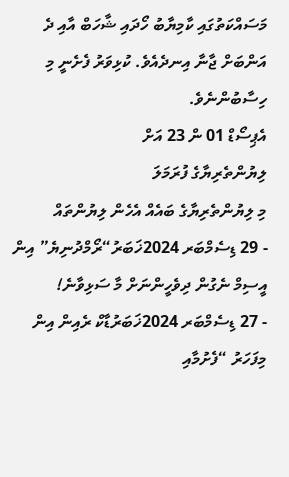މަސައްކަތުގައި ކާމިޔާބު ހޯދައި ޝާހަބް އާއި ދެ އަންބަށް ޖާނާ އިނދެއެވެ. ކުޅިވަރު ފެށެނީ މި ހިސާބުންނެވެ.
އެޕިސޯޑް 01 ން 23 އަށް
ލިޔުންތެރިޔާގެ ފުރަމަލަ
މި ލިޔުންތެރިޔާގެ ބައެއް އެހެން ލިޔުންތައް
- 29 ޑިސެމްބަރ 2024ޚަބަރު“ރޯމްދުނިޔެ” އިން އީސިމް ނެގުން ދިވެހީންނަށް މާ ސަޅިވާނެ!
- 27 ޑިސެމްބަރ 2024ޚަބަރުޑާކް ރެއިން އިން މިފަހަރު “ފެށުމާއި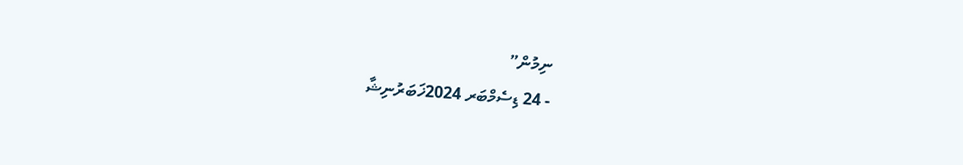ނިމުން”
- 24 ޑިސެމްބަރ 2024ޚަބަރުނިޝާ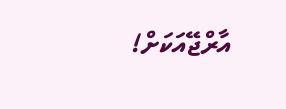އާރްޖޭއަކަށް!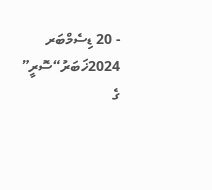- 20 ޑިސެމްބަރ 2024ޚަބަރު“ސޮރީ” ގެ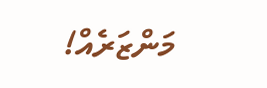މަންޒަރެއް!